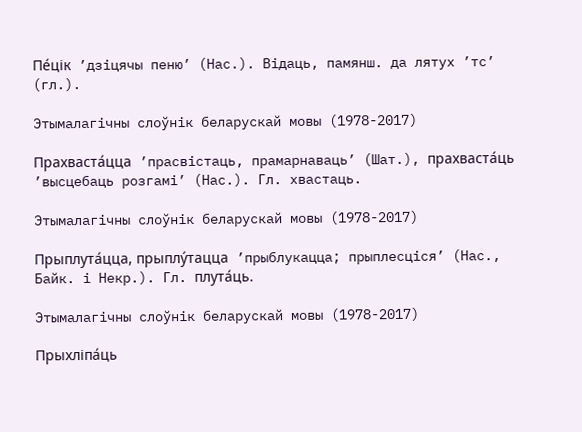Пе́цік ’дзіцячы пеню’ (Нас.). Відаць, памянш. да лятух ’тс’ (гл.).

Этымалагічны слоўнік беларускай мовы (1978-2017)

Прахваста́цца ’прасвістаць, прамарнаваць’ (Шат.), прахваста́ць ’высцебаць розгамі’ (Нас.). Гл. хвастаць.

Этымалагічны слоўнік беларускай мовы (1978-2017)

Прыплута́цца, прыплу́тацца ’прыблукацца; прыплесціся’ (Нас., Байк. і Некр.). Гл. плута́ць.

Этымалагічны слоўнік беларускай мовы (1978-2017)

Прыхліпа́ць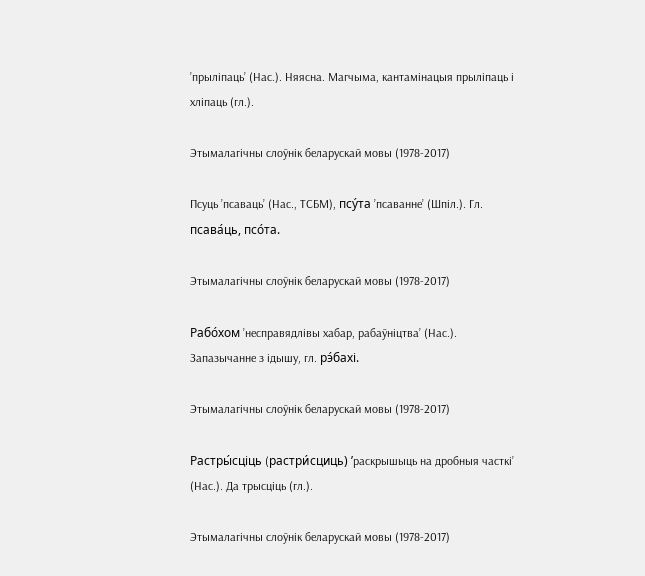’прыліпаць’ (Нас.). Няясна. Магчыма, кантамінацыя прыліпаць і хліпаць (гл.).

Этымалагічны слоўнік беларускай мовы (1978-2017)

Псуць ’псаваць’ (Нас., ТСБМ), псу́та ’псаванне’ (Шпіл.). Гл. псава́ць, псо́та.

Этымалагічны слоўнік беларускай мовы (1978-2017)

Рабо́хом ’несправядлівы хабар, рабаўніцтва’ (Нас.). Запазычанне з ідышу, гл. рэ́бахі.

Этымалагічны слоўнік беларускай мовы (1978-2017)

Растры́сціць (растри́сциць) ’раскрышыць на дробныя часткі’ (Нас.). Да трысціць (гл.).

Этымалагічны слоўнік беларускай мовы (1978-2017)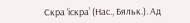Скра ‘іскра’ (Нас., Бяльк.). Ад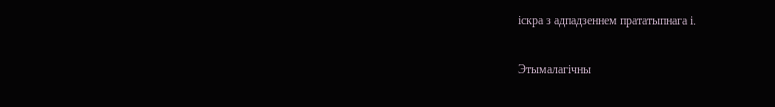іскра з адпадзеннем прататыпнага і.

Этымалагічны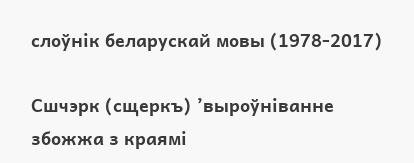слоўнік беларускай мовы (1978-2017)

Сшчэрк (сщеркъ) ’выроўніванне збожжа з краямі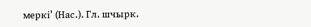меркі’ (Нас.). Гл. шчырк.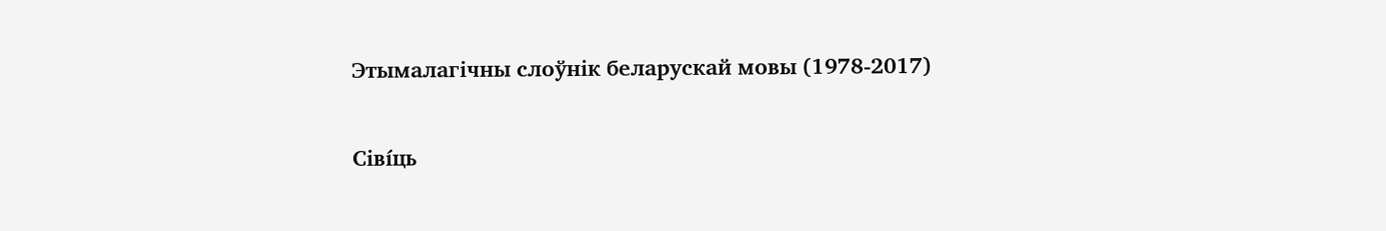Этымалагічны слоўнік беларускай мовы (1978-2017)

Сіві́ць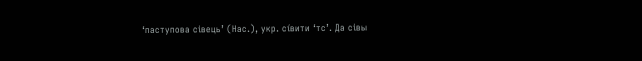‘паступова сівець’ (Нас.), укр. сі́вити ‘тс’. Да сівы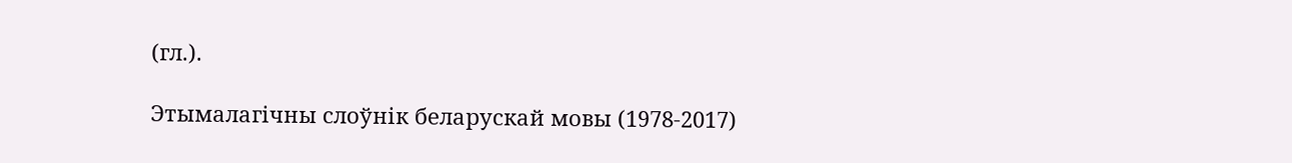(гл.).

Этымалагічны слоўнік беларускай мовы (1978-2017)